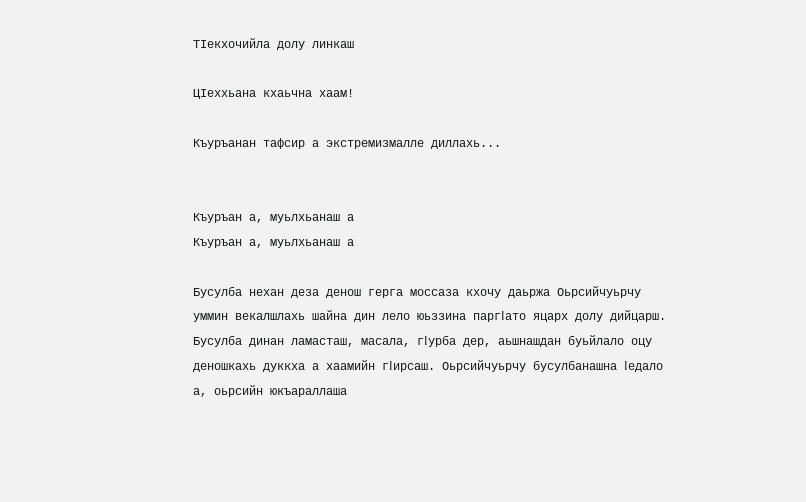ТIекхочийла долу линкаш

ЦIеххьана кхаьчна хаам!

Къуръанан тафсир а экстремизмалле диллахь...


Къуръан а, муьлхьанаш а
Къуръан а, муьлхьанаш а

Бусулба нехан деза денош герга моссаза кхочу даьржа Оьрсийчуьрчу уммин векалшлахь шайна дин лело юьззина паргΙато яцарх долу дийцарш. Бусулба динан ламасташ, масала, гΙурба дер, аьшнашдан буьйлало оцу деношкахь дуккха а хаамийн гΙирсаш. Оьрсийчуьрчу бусулбанашна Ιедало а, оьрсийн юкъараллаша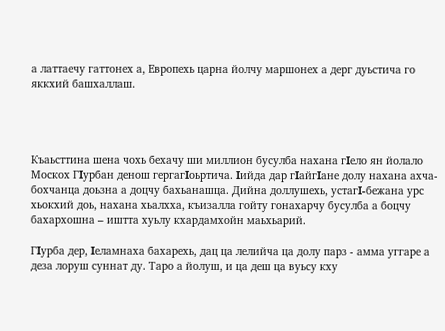а латтаечу гаттонех а, Европехь царна йолчу маршонех а дерг дуьстича го яккхий башхаллаш.




Къаьсттина шена чохь бехачу ши миллион бусулба нахана гΙело ян йолало Москох ГΙурбан денош гергагΙоьртича. Ιийда дар гΙайгΙане долу нахана ахча-бохчанца доьзна а доцчу бахьанашца. Дийна доллушехь, устагΙ-бежана урс хьокхий доь, нахана хьалхха, къизалла гойту гонахарчу бусулба а боцчу бахархошна – иштта хуьлу кхардамхойн маьхьарий.

ГΙурба дер, Ιеламнаха бахарехь, дац ца лелийча ца долу парз - амма уггаре а деза лоруш суннат ду. Таро а йолуш, и ца деш ца вуьсу кху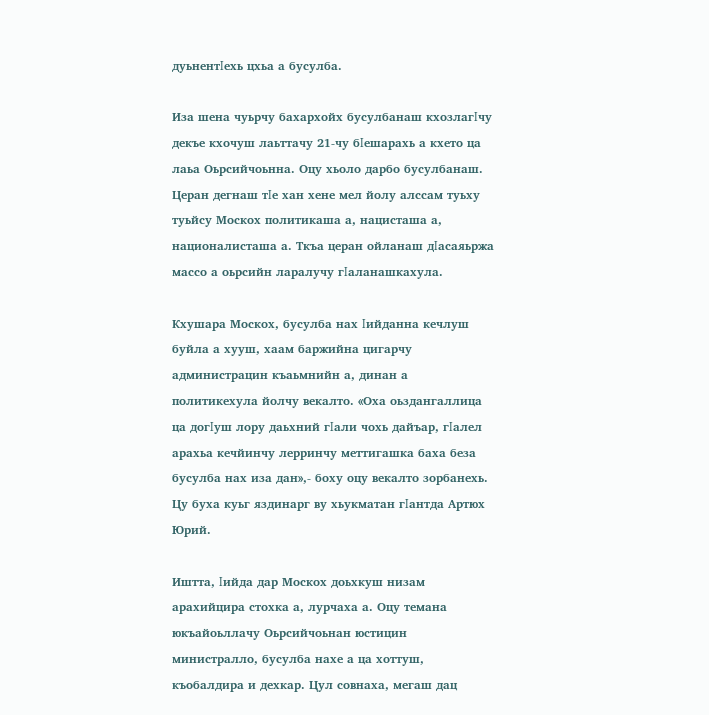дуьнентΙехь цхьа а бусулба.

Иза шена чуьрчу бахархойх бусулбанаш кхозлагΙчу декъе кхочуш лаьттачу 21-чу бΙешарахь а кхето ца лаьа Оьрсийчоьнна. Оцу хьоло дарбо бусулбанаш. Церан дегнаш тΙе хан хене мел йолу алссам туьху туьйсу Москох политикаша а, нацисташа а, националисташа а. Ткъа церан ойланаш дΙасаяьржа массо а оьрсийн ларалучу гΙаланашкахула.

Кхушара Москох, бусулба нах Ιийданна кечлуш буйла а хууш, хаам баржийна цигарчу администрацин къаьмнийн а, динан а политикехула йолчу векалто. «Оха оьздангаллица ца догΙуш лору даьхний гΙали чохь дайъар, гΙалел арахьа кечйинчу лерринчу меттигашка баха беза бусулба нах иза дан»,- боху оцу векалто зорбанехь. Цу буха куьг яздинарг ву хьукматан гΙантда Артюх Юрий.

Иштта, Ιийда дар Москох доьхкуш низам арахийцира стохка а, лурчаха а. Оцу темана юкъайоьллачу Оьрсийчоьнан юстицин министралло, бусулба нахе а ца хоттуш, къобалдира и дехкар. Цул совнаха, мегаш дац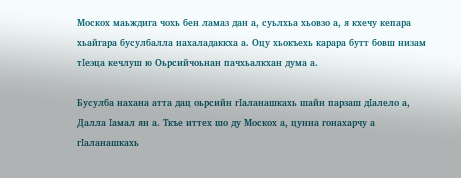Москох маьждига чохь бен ламаз дан а, суьлхьа хьовзо а, я кхечу кепара хьайгара бусулбалла нахаладаккха а. Оцу хьокъехь карара бутт бовш низам тΙеэца кечлуш ю Оьрсийчоьнан пачхьалкхан дума а.

Бусулба нахана атта дац оьрсийн гΙаланашкахь шайн парзаш дΙалело а, Далла Ιамал ян а. Ткъе иттех шо ду Москох а, цунна гонахарчу а гΙаланашкахь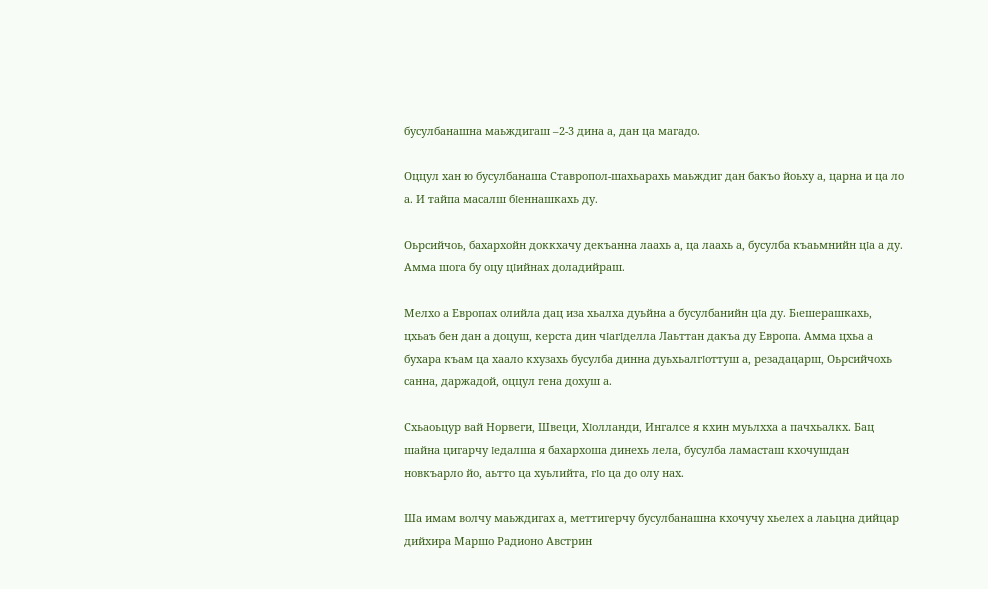бусулбанашна маьждигаш –2-3 дина а, дан ца магадо.

Оццул хан ю бусулбанаша Ставропол-шахьарахь маьждиг дан бакъо йоьху а, царна и ца ло а. И тайпа масалш бΙеннашкахь ду.

Оьрсийчоь, бахархойн доккхачу декъанна лаахь а, ца лаахь а, бусулба къаьмнийн цΙа а ду. Амма шога бу оцу цΙийнах доладийраш.

Мелхо а Европах олийла дац иза хьалха дуьйна а бусулбанийн цΙа ду. Бιешерашкахь, цхьаъ бен дан а доцуш, керста дин чΙагΙделла Лаьттан дакъа ду Европа. Амма цхьа а бухара къам ца хаало кхузахь бусулба динна дуьхьалгΙоттуш а, резадацарш, Оьрсийчохь санна, даржадой, оццул гена дохуш а.

Схьаоьцур вай Норвеги, Швеци, ХΙолланди, Ингалсе я кхин муьлхха а пачхьалкх. Бац шайна цигарчу Ιедалша я бахархоша динехь лела, бусулба ламасташ кхочушдан новкъарло йо, аьтто ца хуьлийта, гΙо ца до олу нах.

Ша имам волчу маьждигах а, меттигерчу бусулбанашна кхочучу хьелех а лаьцна дийцар дийхира Маршо Радионо Австрин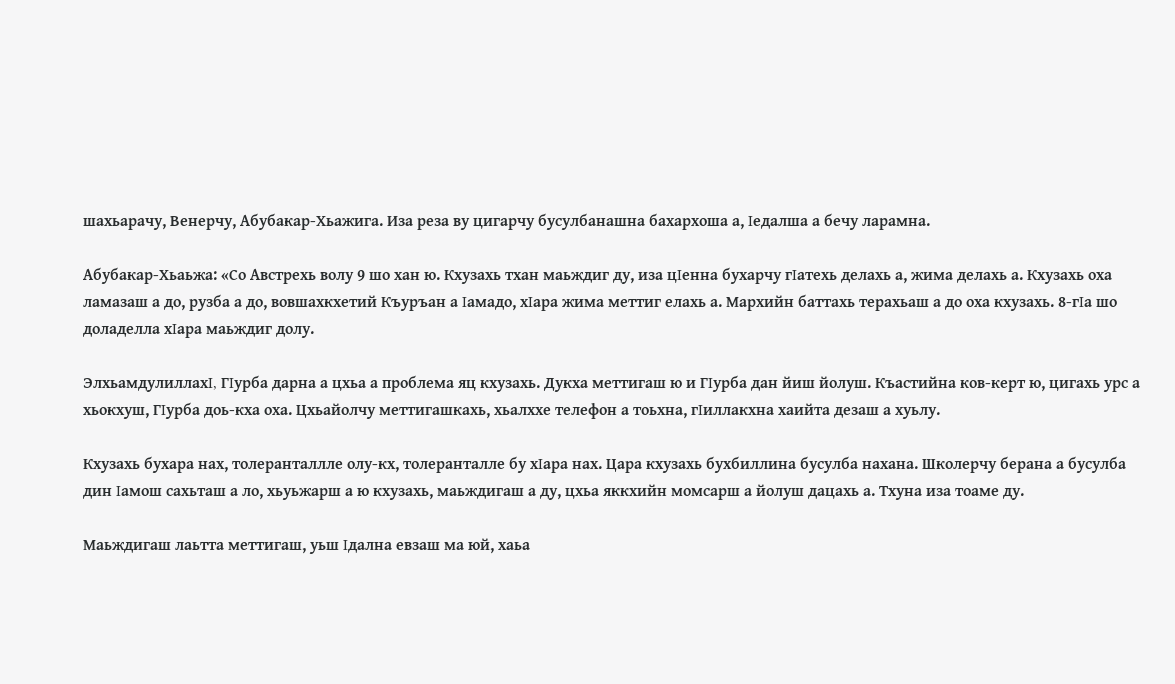шахьарачу, Венерчу, Абубакар-Хьажига. Иза реза ву цигарчу бусулбанашна бахархоша а, Ιедалша а бечу ларамна.

Абубакар-Хьаьжа: «Со Австрехь волу 9 шо хан ю. Кхузахь тхан маьждиг ду, иза цΙенна бухарчу гΙатехь делахь а, жима делахь а. Кхузахь оха ламазаш а до, рузба а до, вовшахкхетий Къуръан а Ιамадо, хΙара жима меттиг елахь а. Мархийн баттахь терахьаш а до оха кхузахь. 8-гΙа шо доладелла хΙара маьждиг долу.

ЭлхьамдулиллахΙ, ГΙурба дарна а цхьа а проблема яц кхузахь. Дукха меттигаш ю и ГΙурба дан йиш йолуш. Къастийна ков-керт ю, цигахь урс а хьокхуш, ГΙурба доь-кха оха. Цхьайолчу меттигашкахь, хьалххе телефон а тоьхна, гΙиллакхна хаийта дезаш а хуьлу.

Кхузахь бухара нах, толеранталлле олу-кх, толеранталле бу хΙара нах. Цара кхузахь бухбиллина бусулба нахана. Школерчу берана а бусулба дин Ιамош сахьташ а ло, хьуьжарш а ю кхузахь, маьждигаш а ду, цхьа яккхийн момсарш а йолуш дацахь а. Тхуна иза тоаме ду.

Маьждигаш лаьтта меттигаш, уьш Ιдална евзаш ма юй, хаьа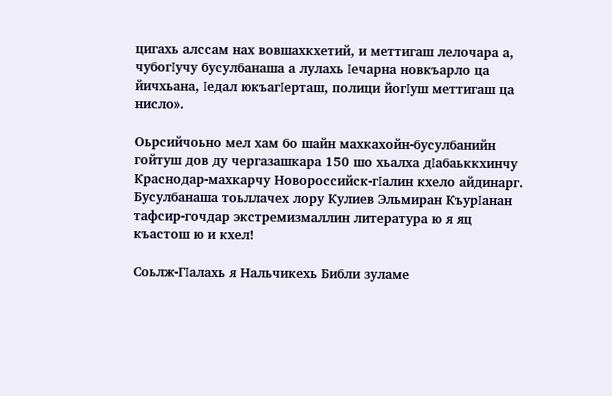цигахь алссам нах вовшахкхетий, и меттигаш лелочара а, чубогΙучу бусулбанаша а лулахь Ιечарна новкъарло ца йичхьана, Ιедал юкъагΙерташ, полици йогΙуш меттигаш ца нисло».

Оьрсийчоьно мел хам бо шайн махкахойн-бусулбанийн гойтуш дов ду чергазашкара 150 шо хьалха дΙабаьккхинчу Краснодар-махкарчу Новороссийск-гΙалин кхело айдинарг. Бусулбанаша тоьллачех лору Кулиев Эльмиран КъурΙанан тафсир-гочдар экстремизмаллин литература ю я яц къастош ю и кхел!

Соьлж-ГΙалахь я Нальчикехь Библи зуламе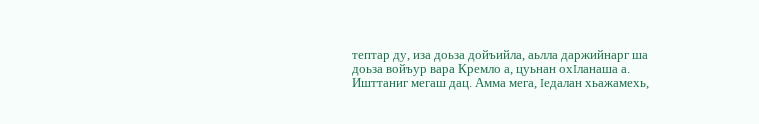тептар ду, иза доьза дойъийла, аьлла даржийнарг ша доьза войъур вара Кремло а, цуьнан охΙланаша а. Ишттаниг мегаш дац. Амма мега, Ιедалан хьажамехь,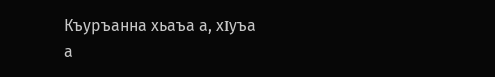Къуръанна хьаъа а, хΙуъа а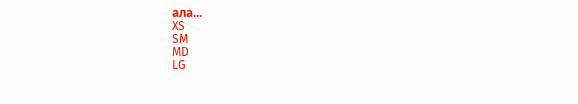ала...
XS
SM
MD
LG